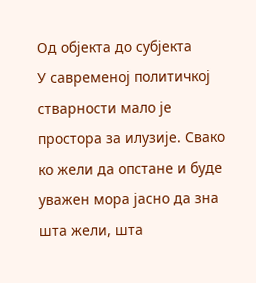Од објекта до субјекта
У савременој политичкој стварности мало је простора за илузије. Свако ко жели да опстане и буде уважен мора јасно да зна шта жели, шта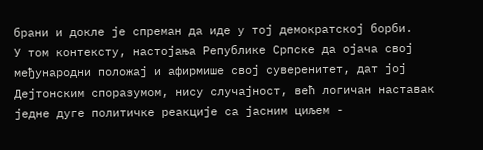брани и докле је спреман да иде у тој демократској борби.
У том контексту, настојања Републике Српске да ојача свој међународни положај и афирмише свој суверенитет, дат јој Дејтонским споразумом, нису случајност, већ логичан наставак једне дуге политичке реакције са јасним циљем -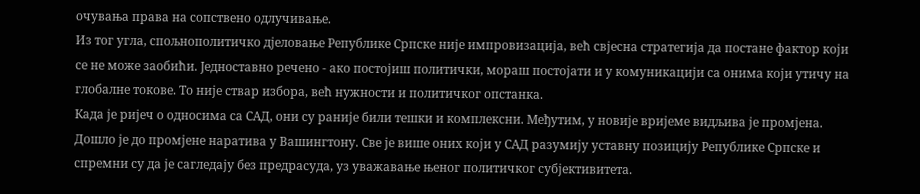очувања права на сопствено одлучивање.
Из тог угла, спољнополитичко дјеловање Републике Српске није импровизација, већ свјесна стратегија да постане фактор који се не може заобићи. Једноставно речено - ако постојиш политички, мораш постојати и у комуникацији са онима који утичу на глобалне токове. То није ствар избора, већ нужности и политичког опстанка.
Када је ријеч о односима са САД, они су раније били тешки и комплексни. Међутим, у новије вријеме видљива је промјена. Дошло је до промјене наратива у Вашингтону. Све је више оних који у САД разумију уставну позицију Републике Српске и спремни су да је сагледају без предрасуда, уз уважавање њеног политичког субјективитета.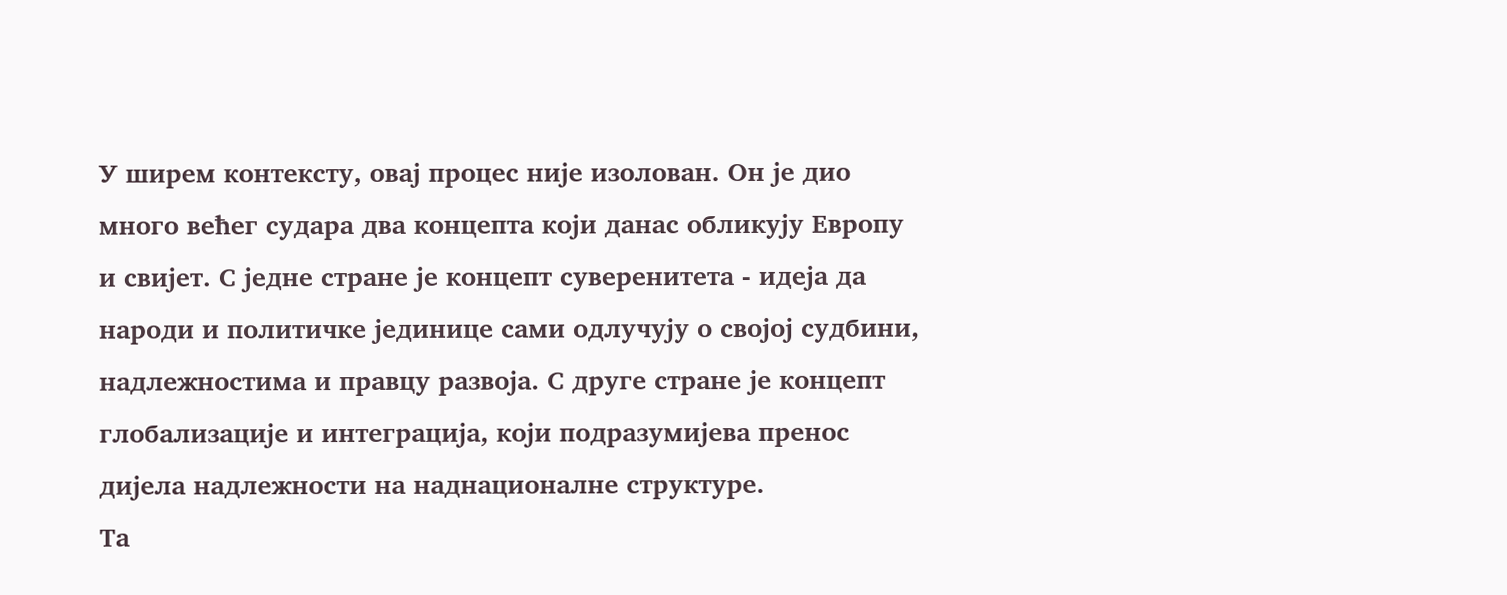У ширем контексту, овај процес није изолован. Он је дио много већег судара два концепта који данас обликују Европу и свијет. С једне стране је концепт суверенитета - идеја да народи и политичке јединице сами одлучују о својој судбини, надлежностима и правцу развоја. С друге стране је концепт глобализације и интеграција, који подразумијева пренос дијела надлежности на наднационалне структуре.
Та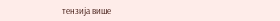тензија више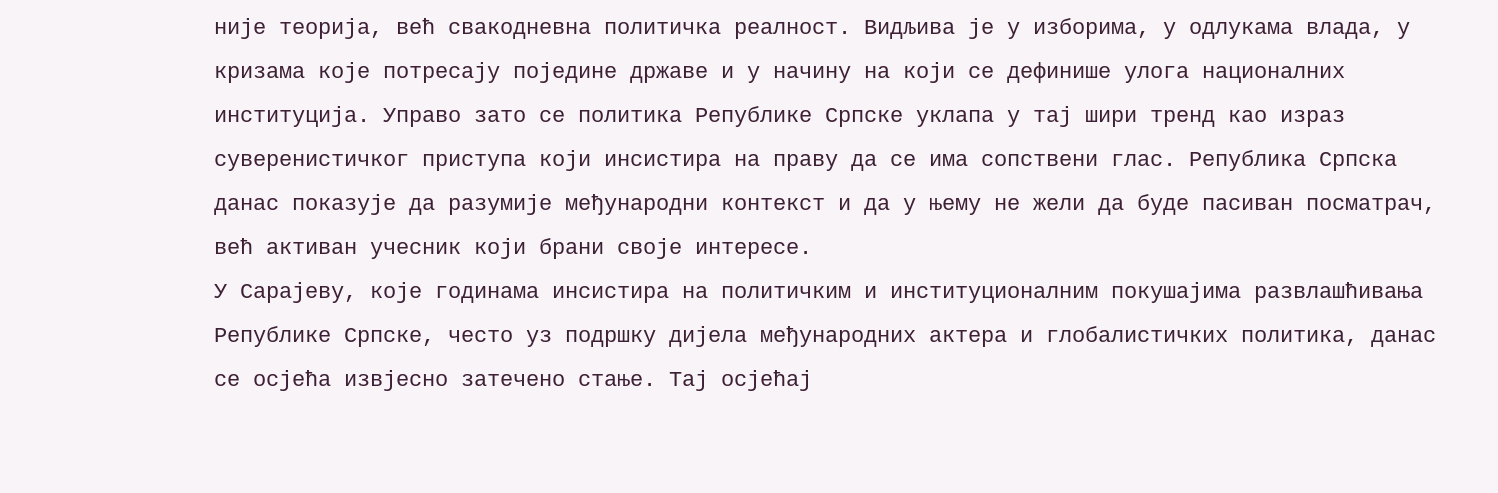није теорија, већ свакодневна политичка реалност. Видљива је у изборима, у одлукама влада, у кризама које потресају поједине државе и у начину на који се дефинише улога националних институција. Управо зато се политика Републике Српске уклапа у тај шири тренд као израз суверенистичког приступа који инсистира на праву да се има сопствени глас. Република Српска данас показује да разумије међународни контекст и да у њему не жели да буде пасиван посматрач, већ активан учесник који брани своје интересе.
У Сарајеву, које годинама инсистира на политичким и институционалним покушајима развлашћивања Републике Српске, често уз подршку дијела међународних актера и глобалистичких политика, данас се осјећа извјесно затечено стање. Тај осјећај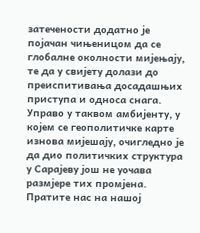затечености додатно је појачан чињеницом да се глобалне околности мијењају, те да у свијету долази до преиспитивања досадашњих приступа и односа снага. Управо у таквом амбијенту, у којем се геополитичке карте изнова мијешају, очигледно је да дио политичких структура у Сарајеву још не уочава размјере тих промјена.
Пратите нас на нашој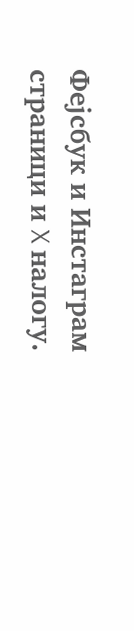Фејсбук и Инстаграм страници и X налогу.